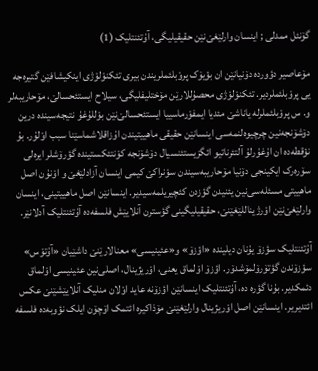گۆنئل ممدلی ; اینسان وارلێغێ‌نێن حقیقیلیگی، آۇتئنتلیک (1)

مۆعاصیر دؤورده دۆنيانێن ان بؤيۆک پروْبلئملریندن بیری تئکنوْلوْژی اینکیشافێن گتیره‌جه يی پروْبلئملردیر. تئکنوْلوْژی محصۇللارێن مۆختلیفلیگی، سیلاح ایستئحسالێ، مۆحاریبه‌لر و. س پروْبلئملرله ياناشێ مئدیا ایمفوْرماسیيا ایستئحسالێ‌نێن بوْللۇغۇ نتیجه‌سینده درین دۆشۆنجه‌نین چرچیوه‌لنمه‌سی اینسانێن حقیقی ماهییتیندن اۇزاقلاشماسێنا سبب اوْلۇر. بۇ نؤقطه‌ده ان اۇغۇرلۇ آلتئرناتیو ائگزیستئنسیال دۆشۆنجه کوْنتئکستینده گؤرۆشلر ایره‌لی سۆره‌رک ایکینجی دۆنيا مۆحاریبه‌سیندن سوْنراکێ کیمی اینسان آزادلێغێ و اوْنۇن اصل ماهییتی مسئله‌سی‌نین يئنیدن گؤزدن کئچیریلمه‌سیدیر. اینسانێن اصل ماهییتینی، اینسان وارلێغێ‌نێن اوْرژیناللێغێنێ، حقیقیلیگینی گؤسترن آنلايێش فلسفه‌ده آۇتئنتلیک آدلانێر.

آۇتئنتلیک سؤزۆ يۇنان دیلینده «اؤزۆ» و«عئينیسی» معنالارێنێ داشێيان «آۇتوْس» سؤزۆندن گؤتۆرۆلمۆشدۆر. اؤزۆ اوْلماق يعنی، اوْریژینال، اصلی‌نین عئينیسی اوْلماق دئمکدیر. بۇنا گؤره ده، آۇتئنتلیک اینسانێن اؤزۆنه عاید اوْلان منلیک آنلايێشێنێ عکس ائتدیریر. اینسانێن اصل اوْریژینال وارلێغێنێ مۆذاکیره ائتمک اۆچۆن ایلک نؤوبه‌ده فلسفه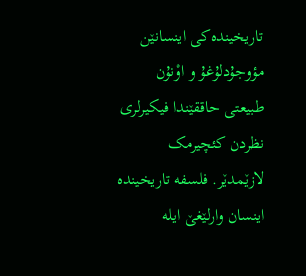تاریخینده‌کی اینسانێن مؤوجۇدلۇغۇ و اوْنۇن طبیعتی حاققێندا فیکیرلری نظردن کئچیرمک لازێمدێر. فلسفه تاریخینده اینسان وارلێغێ ایله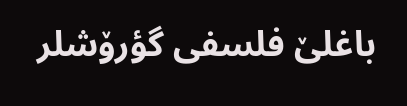باغلێ فلسفی گؤرۆشلر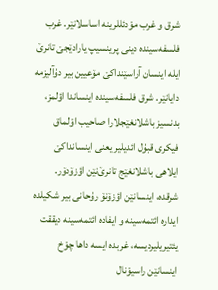شرق و غرب موْدئللرینه اساسلانێر. غرب فلسفه‌سینده دینی پرینسیپ يارادێجێ تانرێ ایله اینسان آراسێنداکێ مۆعيين بیر دۇآلیزمه دايانێر. شرق فلسفه‌سینده اینساندا اؤلمز، بدنسیز باشلانغێجلارا صاحیب اوْلماق فیکری قبۇل ائدیلیر يعنی اینسانداکێ ایلاهی باشلانغێج تانرێ‌نێن اؤزۆدۆر. شرقده، اینسانێن اؤزۆنۆ رۇحانی بیر شکیلده ایداره ائتمه‌سینه و ایفاده ائتمه‌سینه دیققت يئتیریلیردیسه، غربده ایسه داها چوْخ اینسانێن راسیوْنال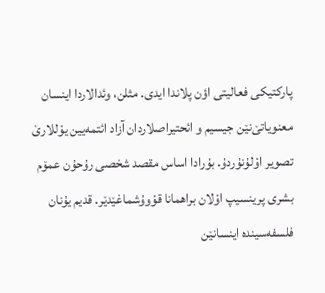پارکتیکی فعالیتی اؤن پلاندا ایدی. مثلن، وئدالاردا اینسان معنویاتێ‌نێن جیسیم و ائحتیراصلاردان آزاد ائتمه‌يین يوْللارێ تصویر اوْلۇنۇردۇ. بۇرادا اساس مقصد شخصی رۇحۇن عمۆم بشری پرینسیپ اوْلان براهمانا قوْوۇشماغێدێر. قدیم يۇنان فلسفه‌سینده اینسانێن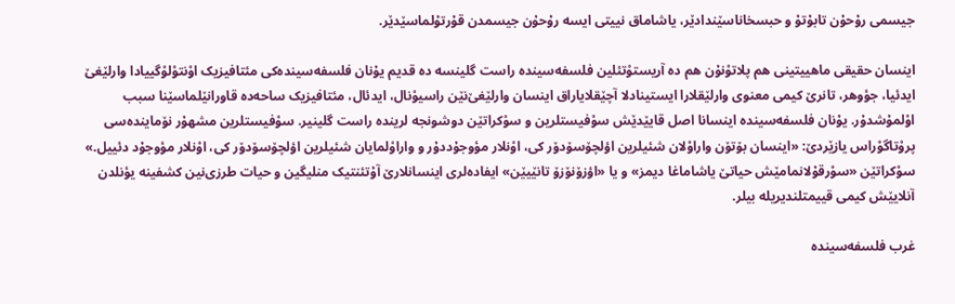جیسمی رۇحۇن تابۇتۇ و حبسخاناسێندادێر، ياشاماق نییتی ایسه رۇحۇن جیسمدن قۇرتۇلماسێدێر.

اینسان حقیقی ماهییتینی هم پلاتوْنۇن هم ده آریستوْتئلین فلسفه‌سینده راست گلینسه ده قدیم يۇنان فلسفه‌سینده‌کی مئتافیزیک اوْنتوْلوْگیيادا وارلێغێ ایدئیا، جؤوهر، تانرێ کیمی معنوی وارلێقلارا ایستینادلا آچێقلاياراق اینسان وارلێغێ‌نێن راسیوْنال، ایدئال، مئتافیزیک ساحه‌ده قاورانێلماسێنا سبب اوْلمۇشدۇر. يۇنان فلسفه‌سینده اینسانا اصل قايێدێش سوْفیستلرین و سوْکراتێن دوشونجه لرینده راست گلینیر. سوْفیستلرین مشهۇر نۆماينده‌سی پروْتاگوْراس يازێردێ: «اینسان بۆتۆن واراوْلان شئيلرین اؤلچۆسۆدۆر کی، اوْنلار مؤوجۇددۇر و واراوْلمايان شئيلرین اؤلچۆسۆدۆر کی، اوْنلار مؤوجۇد دئيیل.» سوْکراتێن «سوْرقۇلانمامێش حياتێ ياشاماغا ديمز» و يا «اؤزۆنۆزۆ تانێيێن» ایفاده‌لری اینسانلارێ آۇتئنتیک منلیگین و حيات طرزی‌نین کشفینه يؤنلدن آنلايێش کیمی قیيمتلندیریله بیلر.

غرب فلسفه‌سینده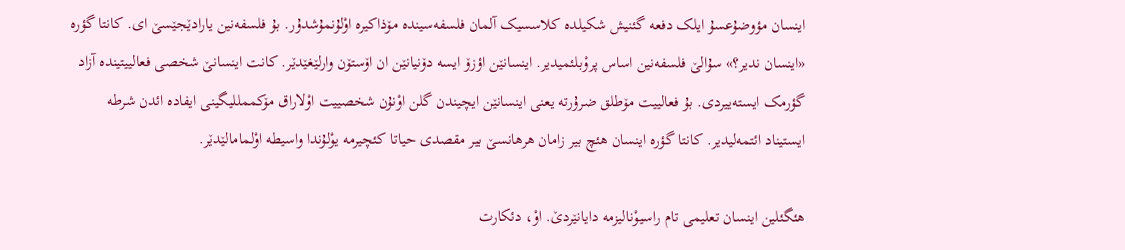اینسان مؤوضۇعسۇ ایلک دفعه گئنیش شکیلده کلاسسیک آلمان فلسفه‌سینده مۆذاکیره اوْلۇنمۇشدۇر. بۇ فلسفه‌نین يارادێجێسێ ای. کانتا گؤره «اینسان ندیر؟» سۇالێ فلسفه‌نین اساس پروْبلئمیدیر. اینسانێن اؤزۆ ایسه دۆنيانێن ان اۆستۆن وارلێغێدێر. کانت اینسانێ شخصی فعالییتینده آزاد گؤرمک ایسته‌يیردی. بۇ فعالییت مۆطلق ضرۇرته يعنی اینسانێن ایچیندن گلن اوْنۇن شخصییت اوْلاراق مۆکممللیگینی ایفاده ائدن شرطه ایستیناد ائتمه‌لیدیر. کانتا گؤره اینسان هئچ بیر زامان هرهانسێ بیر مقصدی حياتا کئچیرمه يوْلۇندا واسیطه اوْلمامالێدێر.

هئگئلین اینسان تعلیمی تام راسیوْنالیزمه دايانێردێ. اوْ، دئکارت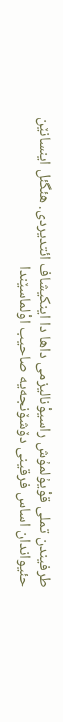طرفیندن تملی قوْيۇلمۇش راسیوْنالیزمی داها دا اینکیشاف ائتدیردی. هئگئل اینسانێن حئيواندان اساس فرقینی دۆشۆنجه‌يه صاحیب اوْلماسێندا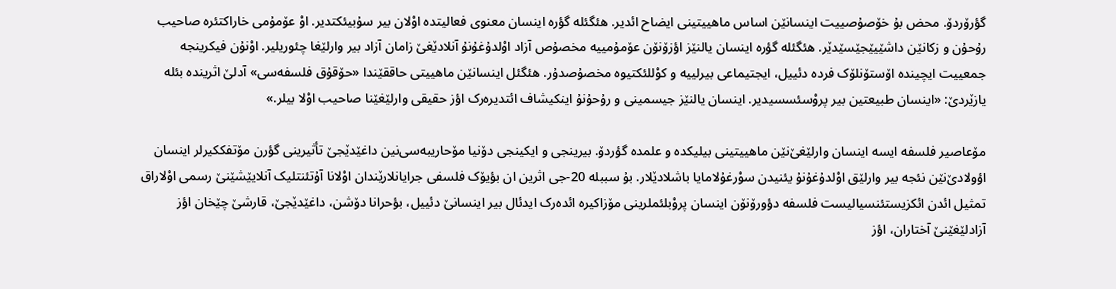گؤرۆردۆ. محض بۇ خۆصۇصییت اینسانێن اساس ماهییتینی ایضاح ائدیر. هئگئله گؤره اینسان معنوی فعالیتده اوْلان بیر سۇبيئکتدیر. اوْ عۆمۇمی خاراکتئره صاحیب رۇحۇن و زکانێن داشێيێجێسێدێر. هئگئله گؤره اینسان يالنێز اؤزۆنۆن عۆمۇمیيه مخصۇص آزاد اوْلدۇغۇنۇ آنلادێغێ زامان آزاد بیر وارلێغا چئوریلیر. اوْنۇن فیکرینجه جمعییت ایچینده اۆستۆنلۆک فرده دئيیل، ایجتیماعی بیرلیيه و کوْللئکتیوه مخصۇصدۇر. هئگئل اینسانێن ماهییتی حاققێندا «حۆقۇق فلسفه‌سی» آدلێ اثرینده بئله يازێردێ: «اینسان طبیعتین بیر پروْسئسسیدیر. اینسان يالنێز جیسمینی و رۇحۇنۇ اینکیشاف ائتدیره‌رک اؤز حقیقی وارلێغێنا صاحیب اوْلا بیلر.»

مۆعاصیر فلسفه ایسه اینسان وارلێغێ‌نێن ماهییتینی بیلیکده و علمده گؤردۆ. بیرینجی و ایکینجی دۆنيا مۆحاریبه‌سی‌نین داغێدێجێ تأثیرینی گؤرن مۆتفککیرلر اینسان اؤولادێ‌نێن نئجه بیر وارلێق اوْلدۇغۇنۇ يئنیدن سوْرغۇلامايا باشلادێلار. بۇ سببله 20-جی اثرین ان بؤيۆک فلسفی جرايانلارێندان اوْلانا آۇتئنتلیک آنلايێشێنێ رسمی اوْلاراق تمثیل ائدن ائکزیستئنسیالیست فلسفه دؤورۆنۆن اینسان پروْبلئملرینی مۆزاکیره ائده‌رک ایدئال بیر اینسانێ دئيیل، بؤحرانا دۆشن، داغێدێجێ، قارشێ چێخان اؤز آزادلێغێنێ آختاران، اؤز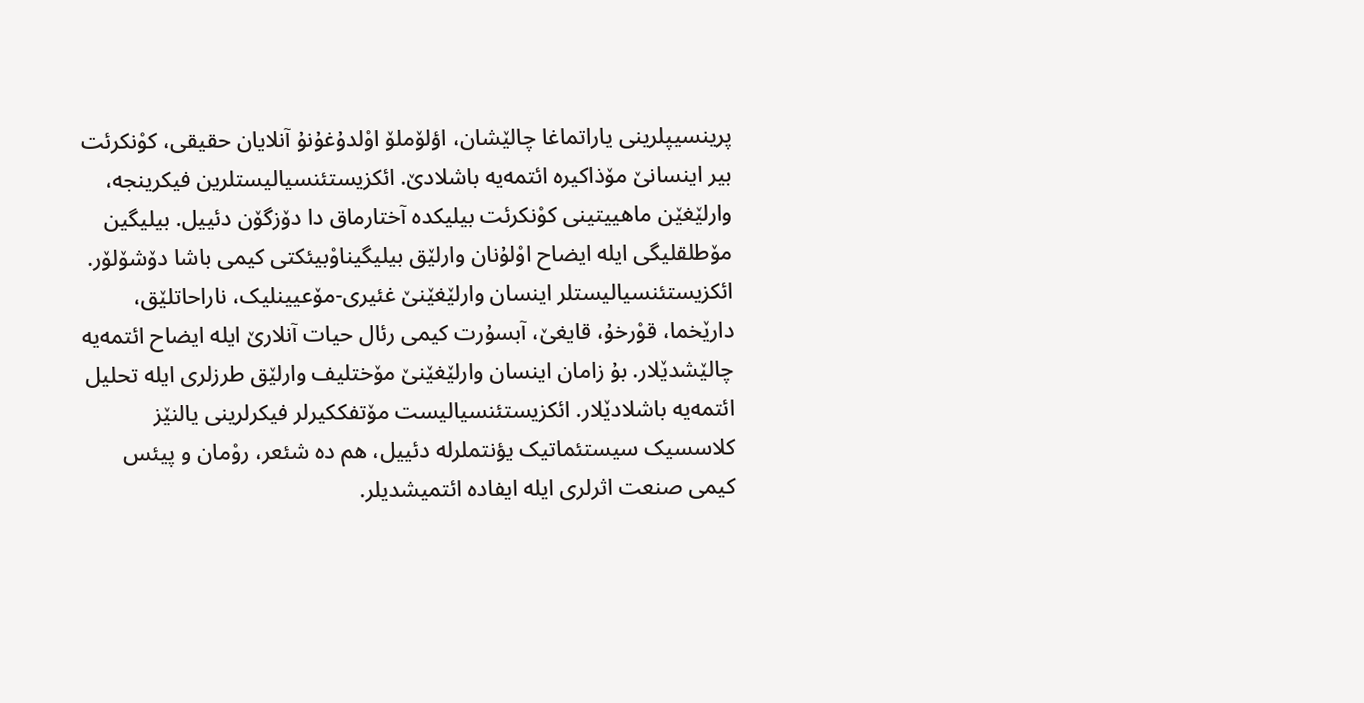پرینسیپلرینی ياراتماغا چالێشان، اؤلۆملۆ اوْلدۇغۇنۇ آنلايان حقیقی، کوْنکرئت بیر اینسانێ مۆذاکیره ائتمه‌يه باشلادێ. ائکزیستئنسیالیستلرین فیکرینجه، وارلێغێن ماهییتینی کوْنکرئت بیلیکده آختارماق دا دۆزگۆن دئيیل. بیلیگین مۆطلقلیگی ایله ایضاح اوْلۇنان وارلێق بیلیگیناوْبيئکتی کیمی باشا دۆشۆلۆر. ائکزیستئنسیالیستلر اینسان وارلێغێنێ غئيری-مۆعيينلیک، ناراحاتلێق، دارێخما، قوْرخۇ، قايغێ، آبسۇرت کیمی رئال حيات آنلارێ ایله ایضاح ائتمه‌يه چالێشدێلار. بۇ زامان اینسان وارلێغێنێ مۆختلیف وارلێق طرزلری ایله تحلیل ائتمه‌يه باشلادێلار. ائکزیستئنسیالیست مۆتفککیرلر فیکرلرینی يالنێز کلاسسیک سیستئماتیک يؤنتملرله دئيیل، هم ده شئعر، روْمان و پيئس کیمی صنعت اثرلری ایله ایفاده ائتمیشدیلر.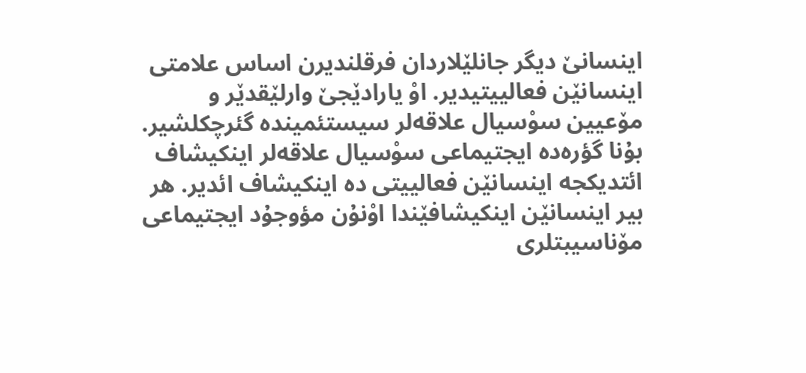اینسانێ دیگر جانلێلاردان فرقلندیرن اساس علامتی اینسانێن فعالییتیدیر. اوْ يارادێجێ وارلێقدێر و مۆعيين سوْسيال علاقه‌لر سیستئمینده گئرچکلشیر. بۇنا گؤره‌ده ایجتیماعی سوْسيال علاقه‌لر اینکیشاف ائتدیکجه اینسانێن فعالییتی ده اینکیشاف ائدیر. هر بیر اینسانێن اینکیشافێندا اوْنۇن مؤوجۇد ایجتیماعی مۆناسیبتلری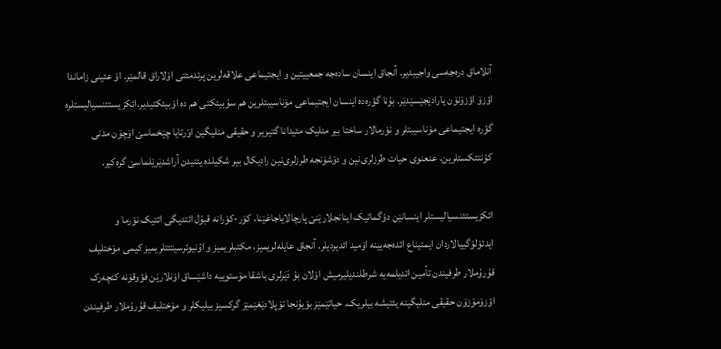آنلاماق دره‌جه‌سی واجیبدیر. آنجاق اینسان ساده‌جه جمعییتین و ایجتیماعی علاقه‌لرین پرئدمئتی اوْلاراق قالمێر. اوْ عئينی زاماندا اؤزۆ اؤزۆنۆن يارادێجێسێدێر. بۇنا گؤره‌ده اینسان ایجتیماعی مۆناسیبتلرین هم سۇبيئکتی هم ده اوْبيئکتیدیر.ائکزیستئنسیالیستلره گؤره ایجتیماعی مۆناسیبتلر و نوْرمالار ساختا بیر منلیک مئيدانا گتیریر و حقیقی منلیگین اوْرتايا چێخماسێ اۆچۆن مدنی کوْنتئکستلرین، عنعنوی حيات طرزلری‌نین و دۆشۆنجه طرزلری‌نین رادیکال بیر شکیلده يئنیدن آراشدێرێلماسێ گره‌کیر.

ائکزیستئنسیالیستلر اینسانێن دوْگماتیک اینانجلارێنێ پارچالاياجاغێنا، کوْر-کوْرانه قبۇل ائتدیگی ائتیک نوْرما و ایدئوْلوْگیيالاردان ایمتیناع ائده‌جه‌يینه اۆمید ائدیردیلر. آنجاق عایله‌لریمیز، مکتبلریمیز و اۇنیوئرسیتئتلریمیز کیمی مۆختلیف قۇرۇملار طرفیندن تأمین ائدیلمه‌يه شرطلندیلیرمیش اوْلان بۇ دَيَرلری باشقا مۆستویيه داشێساق اوْنلارێن فؤوقۆنه کئچه‌رک اؤزۆمۆزۆن حقیقی منلیگینه يئتیشه بیلریک. حياتێمێز بوْيۇنجا توْپلادێغێمێز گرکسیز بیلیکلر و مۆختلیف قۇرۇملار طرفیندن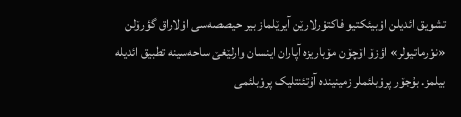تشویق ائدیلن اوْبيئکتیو فاکتوْرلارێن آيرێلماز بیر حیصصه‌سی اوْلاراق گؤرۆلن «نوْرماتیولر» اؤزۆ اۆچۆن مۆباریزه آپاران اینسان وارلێغێ ساحه‌سینه تطبیق ائدیله بیلمز. بۇجۆر پروْبلئملر زمینینده آۇتئنتلیک پروْبلئمی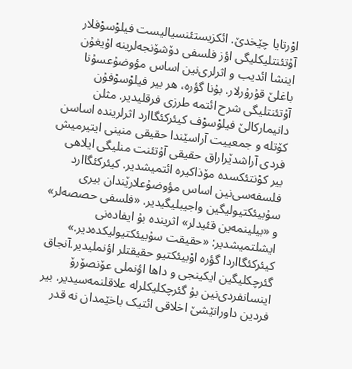اوْرتايا چێخدێ. ائکزیستئنسیالیست فیلوْسوْفلار آۇتئنتلیکلیگی اؤز فلسفی دۆشۆنجه‌لرینه اۇيغۇن اینشا ائدیب و اثرلری‌نین اساس مؤوضۇعسۇنا باغلێ قۇرۇرلار. بۇنا گؤره، هر بیر فیلوْسوْفۇن آۇتئنتلیگی شرح ائتمه طرزی فرقلیدیر. مثلن دانیمارکالێ فیلوْسوْف کیئرکئگاارد اثرلرینده اساسن کۆتله و جمعییت آراسێندا حقیقی منینی ایتیرمیش فردی آراشدێراراق حقیقی آۇتئنت منلیگی ایلاهی بیر کوْنتئکسده مۆذاکیره ائتمیشدیر. کیئرکئگاارد فلسفه‌سی‌نین اساس مؤوضۇعلارێندان بیری سۇبيئکتیولیگین واجیبلیگیدیر. «فلسفی حصصه‌لر» و «بیلینمه‌ين قئيدلر» اثرینده بۇ ایفاده‌نی ایشلتمیشدیر: «حقیقت سۇبيئکتیولیکده‌دیر.» کیئرکئگااردا گؤره اوْبيئکتیو حقیقتلر اؤنملیدیر.آنجاق گئرچکلیگین ایکینجی و داها اؤنملی عۆنصۆرۆ اینسانفردی‌نین بۇ گئرچکلیکلرله علاقلنمه‌سیدیر. بیر فردین داورانێشێ اخلاقی ائتیک باخێمدان نه قدر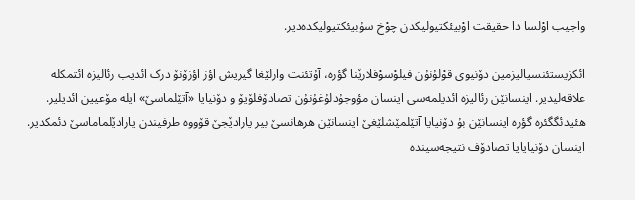واجیب اوْلسا دا حقیقت اوْبيئکتیولیکدن چوْخ سۇبيئکتیولیکده‌دیر.

ائکزیستئنسیالیزمین دۆنيوی قوْلۇنۇن فیلوْسوْفلارێنا گؤره، آۇتئنت وارلێغا گیریش اؤز اؤزۆنۆ درک ائدیب رئالیزه ائتمکله علاقه‌لیدیر. اینسانێن رئالیزه ائدیلمه‌سی اینسان مؤوجۇدلۇغۇنۇن تصادۆفلۆيۆ و دۆنيايا «آتێلماسێ» ایله مۆعيين ائدیلیر. هئیدئگگئره گؤره اینسانێن بۇ دۆنيايا آتێلمێشلێغێ اینسانێن هرهانسێ بیر يارادێجێ قۆووه طرفیندن يارادێلماماسێ دئمکدیر. اینسان دۆنيايايا تصادۆف نتیجه‌سینده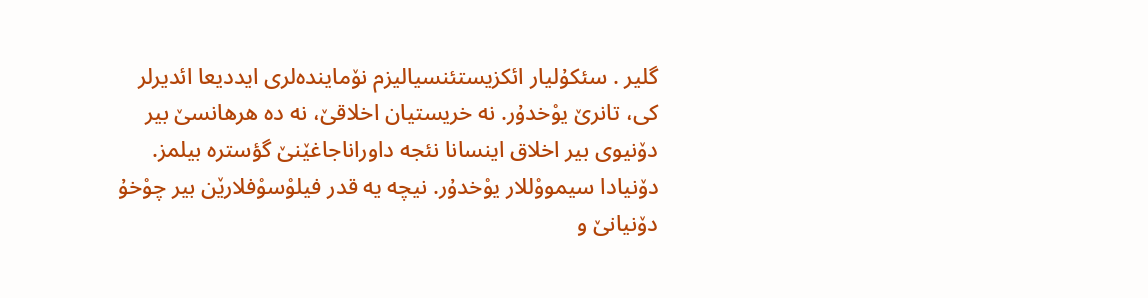گلیر . سئکۇليار ائکزیستئنسیالیزم نۆماينده‌لری ایددیعا ائدیرلر کی، تانرێ يوْخدۇر. نه خریستیان اخلاقێ، نه ده هرهانسێ بیر دۆنيوی بیر اخلاق اینسانا نئجه داوراناجاغێنێ گؤستره بیلمز. دۆنيادا سیمووْللار يوْخدۇر. نیچه یه قدر فیلوْسوْفلارێن بیر چوْخۇ دۆنيانێ و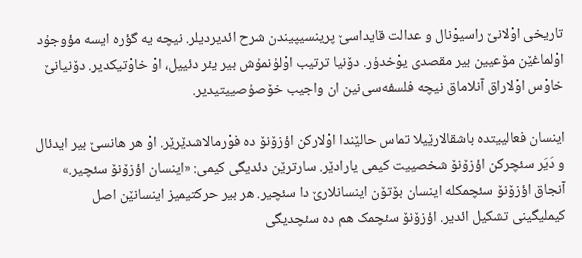تاریخی اوْلانێ راسیوْنال و عدالت قايداسێ پرینسیپیندن شرح ائدیردیلر. نیچه یه گؤره ایسه مؤوجۇد اوْلماغێن مۆعيين بیر مقصدی يوْخدۇر. دۆنيا ترتیب اوْلۇنمۇش بیر يئر دئيیل، اوْ خاوْتیکدیر. دۆنيانێ خاوْس اوْلاراق آنلاماق نیچه فلسفه‌سی‌نین ان واجیب خۆصۇصییتیدیر.

اینسان فعالییتده باشقالارێيلا تماس حالێندا اوْلارکن اؤزۆنۆ ده فوْرمالاشدێرێر. اوْ هر هانسێ بیر ایدئال و دَيَر سئچرکن اؤزۆنۆ شخصییت کیمی يارادێر. سارترێن دئدیگی کیمی: «اینسان اؤزۆنۆ سئچیر.» آنجاق اؤزۆنۆ سئچمکله اینسان بۆتۆن اینسانلارێ دا سئچیر. هر بیر حرکتیمیز اینسانێن اصل کیملیگینی تشکیل ائدیر. اؤزۆنۆ سئچمک هم ده سئچدیگی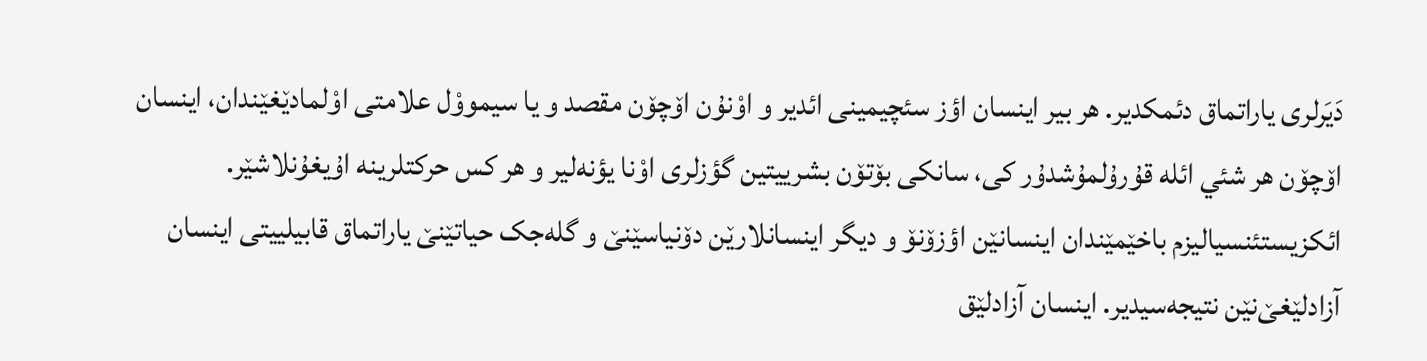دَيَرلری ياراتماق دئمکدیر. هر بیر اینسان اؤز سئچیمینی ائدیر و اوْنۇن اۆچۆن مقصد و يا سیمووْل علامتی اوْلمادێغێندان، اینسان اۆچۆن هر شئي ائله قۇرۇلمۇشدۇر کی، سانکی بۆتۆن بشرییتین گؤزلری اوْنا يؤنه‌لیر و هر کس حرکتلرینه اۇيغۇنلاشێر. ائکزیستئنسیالیزم باخێمێندان اینسانێن اؤزۆنۆ و دیگر اینسانلارێن دۆنياسێنێ و گله‌جک حياتێنێ ياراتماق قابیلییتی اینسان آزادلێغێ‌نێن نتیجه‌سیدیر. اینسان آزادلێق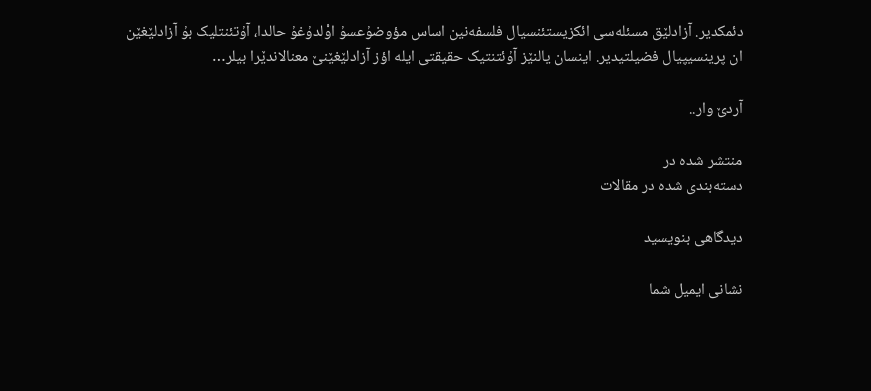دئمکدیر. آزادلێق مسئله‌سی ائکزیستئنسیال فلسفه‌نین اساس مؤوضۇعسۇ اوْلدۇغۇ حالدا، آۇتئنتلیک بۇ آزادلێغێن ان پرینسیپیال فضیلتیدیر. اینسان يالنێز آۇئتنتیک حقیقتی ایله اؤز آزادلێغێنێ معنالاندێرا بیلر…

آردێ وار..

منتشر شده در
دسته‌بندی شده در مقالات

دیدگاهی بنویسید

نشانی ایمیل شما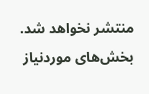منتشر نخواهد شد. بخش‌های موردنیاز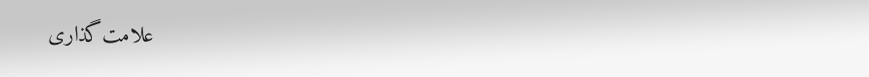علامت‌گذاری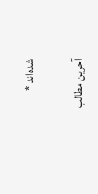شده‌اند *

آحرین مطالب